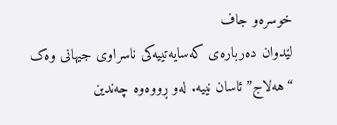خوسرەو جاف
لێدوان دەربارەی کەسایەتییەکی ناسراوی جیهانی وەک “هەلاج” ئاسان نییە. لەو ڕووەوە چەندین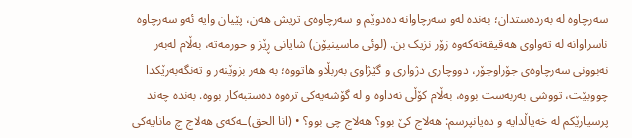سەرچاوە لە بەردەستدان؛ بەندە لەو سەرچاوانە دەدوێم و سەرچاوەی تریش هەن، پێیان وایە ئەو سەرچاوە ناسراوانە لە تەواوی هەقیقەتەکەوە زۆر نزیک بن. (لوئی ماسینیۆن) شایانی ڕێز و حورمەتە، بەڵام لەبەر نەبوونی سەرچاوەی جۆراوجۆر، دووچاری دژواری و گێژاوی بەربڵاو هاتووە؛ بە هەر بزوێنەر و تەنگەبەرێکدا چووبێت، تووشی بەربەست بووە، بەڵام کۆڵی نەداوە و لە گۆشەیەکی ترەوە دەستبەکار بووە. بەندە چەند پرسیارێکم لە خەیاڵدایە و دەیانپرسم: هەلاج کێ بوو؟ هەلاج چی بوو؟ • (انا الحق)ـەکەی هەلاج چ مانایەکی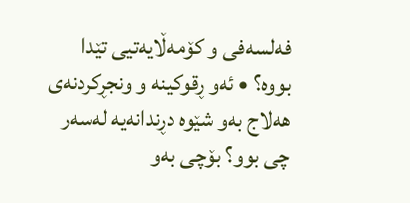فەلسەفی و کۆمەڵایەتیی تێدا بووە؟ • ئەو ڕقوکینە و ونجڕکردنەی هەلاج بەو شێوە دڕندانەیە لەسەر چی بوو؟ بۆچی بەو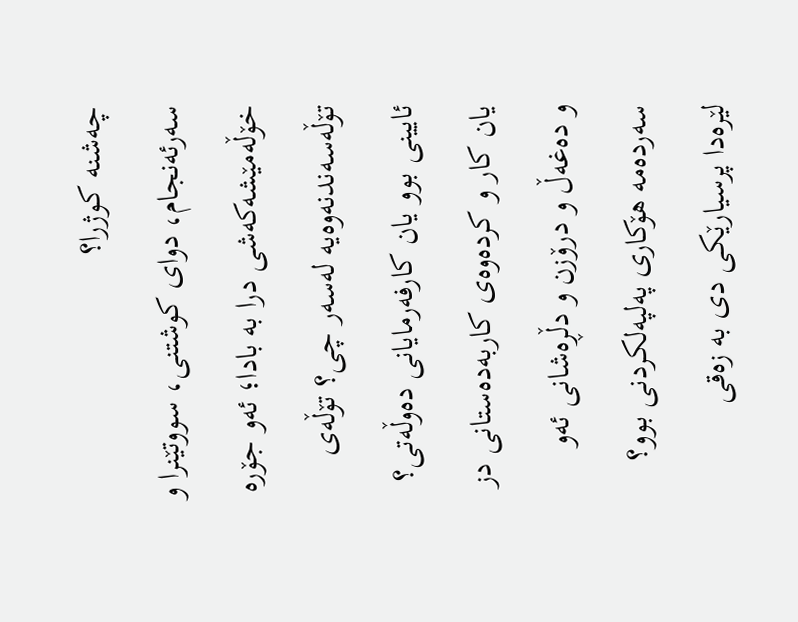چەشنە کوژرا؟
سەرئەنجام، دوای کوشتنی، سووتێنرا و خۆڵەمێشەکەشی درا بە بادا؛ ئەو جۆرە
تۆڵەسەندنەوەیە لەسەر چی؟ تۆڵەی ئایینی بوو یان کارفەرمایانی دەوڵەتی؟ یان کار و کردەوەی کاربەدەستانی دز و دەغەڵ و درۆزن و دڵڕەشانی ئەو سەردەمە هۆکاری پەلپەلکردنی بوو؟ لێرەدا پرسیارێکی دی بە زەقی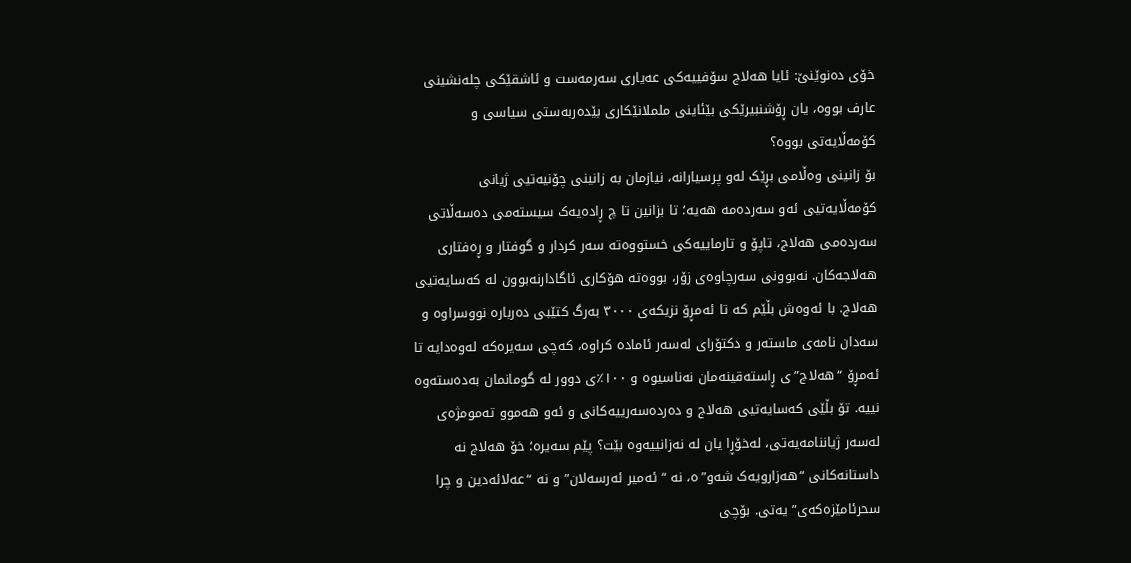خۆی دەنوێنێ: ئایا هەلاج سۆفییەکی عەیاری سەرمەست و ئاشقێکی چلەنشینی عارف بووە، یان ڕۆشنبیرێکی بێئاینی ململانێکاری بێدەربەستی سیاسی و کۆمەڵایەتی بووە؟
بۆ زانینی وەڵامی بڕێک لەو پرسیارانە، نیازمان بە زانینی چۆنیەتیی ژیانی کۆمەڵایەتیی ئەو سەردەمە هەیە؛ تا بزانین تا چ ڕادەیەک سیستەمی دەسەڵاتی سەردەمی هەلاج، تاپۆ و تارماییەکی خستووەتە سەر کردار و گوفتار و ڕەفتاری هەلاجەکان. نەبوونی سەرچاوەی زۆر، بووەتە هۆکاری ئاگادارنەبوون لە کەسایەتیی هەلاج. با ئەوەش بڵێم کە تا ئەمڕۆ نزیکەی ٣٠٠٠ بەرگ کتێبی دەربارە نووسراوە و سەدان نامەی ماستەر و دکتۆرای لەسەر ئامادە کراوە، کەچی سەیرەکە لەوەدایە تا ئەمڕۆ “هەلاج”ی ڕاستەقینەمان نەناسیوە و ١٠٠٪ی دوور لە گومانمان بەدەستەوە نییە. تۆ بڵێی کەسایەتیی هەلاج و دەردەسەرییەکانی و ئەو هەموو تەمومژەی لەسەر ژیاننامەیەتی، لەخۆڕا یان لە نەزانییەوە بێت؟ پێم سەیرە؛ خۆ هەلاج نە داستانەکانی “هەزارویەک شەو”ە، نە “ئەمیر ئەرسەلان” و نە “عەلائەدین و چرا سحرئامێزەکەی”یەتی. بۆچی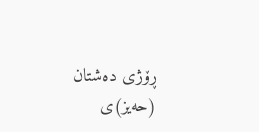ڕۆژی دەشتان (حەیز)ی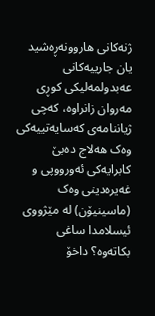ژنەکانی هاروونەڕەشید یان جارییەکانی عەبدولمەلیکی کوڕی مەروان زانراوە، کەچی ژیاننامەی کەسایەتییەکی وەک هەلاج دەبێ کابرایەکی ئەورووپی و غەیرەدینی وەک (ماسینیۆن) لە مێژووی ئیسلامدا ساغی بکاتەوە؟ داخۆ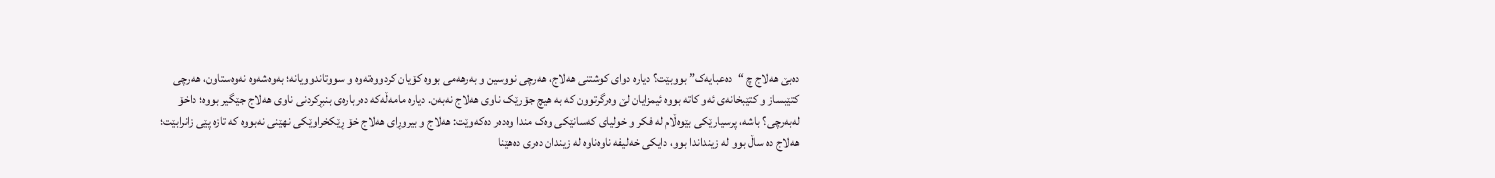دەبێ هەلاج چ “دەعبایەک” بووبێت؟ دیارە دوای کوشتنی هەلاج، هەرچی نووسین و بەرهەمی بووە کۆیان کردووەتەوە و سووتاندوویانە؛ بەوەشەوە نەوەستاون، هەرچی کتێبساز و کتێبخانەی ئەو کاتە بووە ئیمزایان لێ وەرگرتوون کە بە هیچ جۆرێک ناوی هەلاج نەبەن. دیارە مامەڵەکە دەربارەی بنبڕکردنی ناوی هەلاج جێگیر بووە؛ داخۆ لەبەرچی؟ باشە، پرسیارێکی بێوەڵام لە فکر و خولیای کەسانێکی وەک مندا وەدەر دەکەوێت: هەلاج و بیروڕای هەلاج خۆ ڕێکخراوێکی نهێنی نەبووە کە تازە پێی زانرابێت؛ هەلاج دە ساڵ بوو لە زینداندا بوو، دایکی خەلیفە ناوەناوە لە زیندان دەری دەهێنا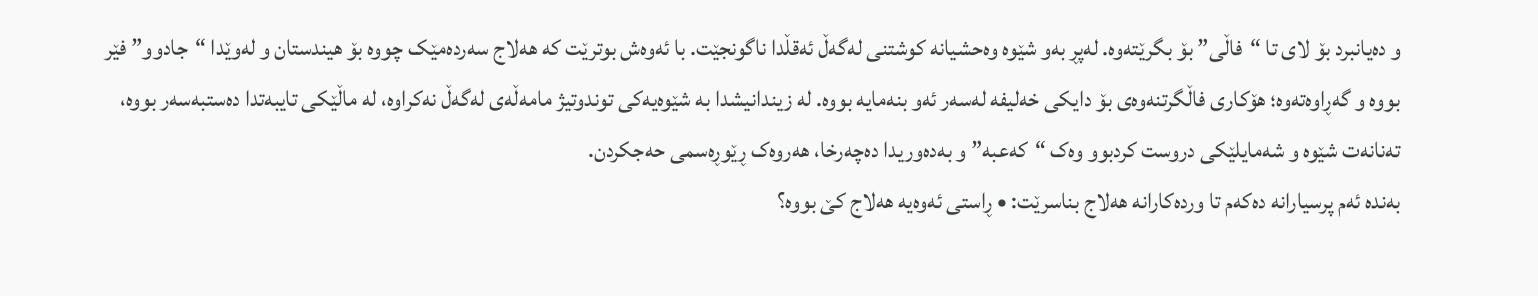و دەیانبرد بۆ لای تا “فاڵی” بۆ بگرێتەوە. لەپڕ بەو شێوە وەحشیانە کوشتنی لەگەڵ ئەقڵدا ناگونجێت. با ئەوەش بوترێت کە هەلاج سەردەمێک چووە بۆ هیندستان و لەوێدا “جادوو” فێر بووە و گەڕاوەتەوە؛ هۆکاری فاڵگرتنەوەی بۆ دایکی خەلیفە لەسەر ئەو بنەمایە بووە. لە زیندانیشدا بە شێوەیەکی توندوتیژ مامەڵەی لەگەڵ نەکراوە، لە ماڵێکی تایبەتدا دەستبەسەر بووە، تەنانەت شێوە و شەمایلێکی دروست کردبوو وەک “کەعبە” و بەدەوریدا دەچەرخا، هەروەک ڕێوڕەسمی حەجکردن.
بەندە ئەم پرسیارانە دەکەم تا وردەکارانە هەلاج بناسرێت: • ڕاستی ئەوەیە هەلاج کێ بووە؟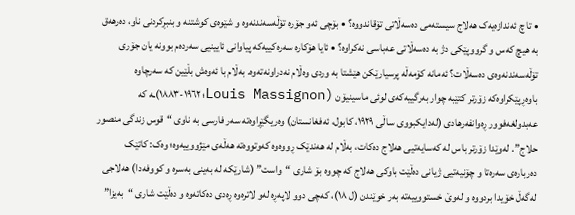• تا چ ئەندازەیەک هەلاج سیستەمی دەسەڵاتی تۆقاندووە؟ • بۆچی ئەو جۆرە تۆڵەسەندنەوە و شێوەی کوشتنە و بنبڕکردنی ناو، دەرهەق بە هیچ کەس و گرووپێکی دژ بە دەسەڵاتی عەباسی نەکراوە؟ • ئایا هۆکارە سەرەکییەکە پیاوانی ئایینیی سەردەم بوونە یان جۆری تۆڵەسەندنەوەی دەسەڵات؟ ئەمانە کۆمەڵە پرسیارێکن هێشتا بە وردی وەڵام نەدراونەتەوە. بەڵام با ئەوەش بڵێین کە سەرچاوە باوەڕپێکراوەکە زۆرتر کتێبە چوار بەرگییەکەی لوئی ماسینیۆن (Louis Massignon؛ ١٩٦٢-١٨٨٣)ـە کە عەبدولغەفوور ڕەوانفەرهادی (لەدایکبووی ساڵی ١٩٢٩، کابول، ئەفغانستان) وەریگێڕاوەتە سەر فارسی بە ناوی “قوس زندگی منصور حلاج”. لەوێدا زۆرتر باس لە کەسایەتیی هەلاج دەکات، بەڵام لە هەندێک ڕووەوە کەوتووەتە هەڵەی مێژووییەوە؛ وەک: کاتێک دەربارەی سەرەتا و چۆنیەتیی ژیانی دەڵێت باوکی هەلاج کە چووە بۆ شاری “واست” (شارێکە لە بەینی بەسرە و کووفەدا) هەلاجی لەگەڵ خۆیدا بردووە و لەوێ خستووییەتە بەر خوێندن (ل ١٨)، کەچی دوو لاپەڕە لەو لاترەوە ڕەدی دەکاتەوە و دەڵێت شاری “بەیزا”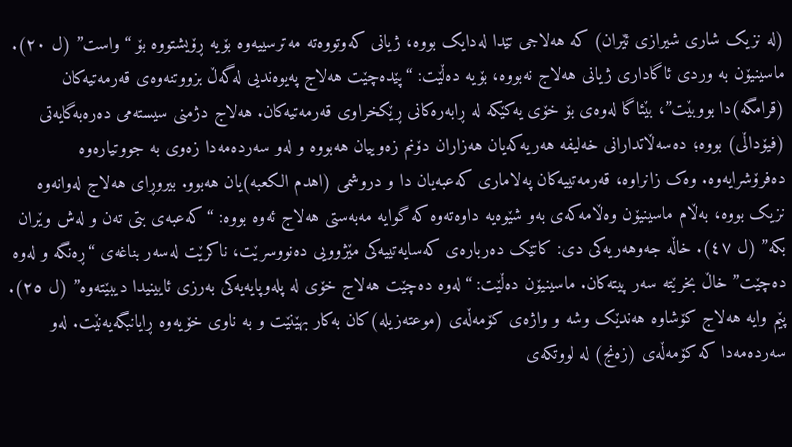(لە نزیک شاری شیرازی ئێران) کە هەلاجی تێدا لەدایک بووە، ژیانی کەوتووەتە مەترسییەوە بۆیە ڕۆیشتووە بۆ “واست” (ل ٢٠). ماسینیۆن بە وردی ئاگاداری ژیانی هەلاج نەبووە، بۆیە دەڵێت: “پێدەچێت هەلاج پەیوەندیی لەگەڵ بزووتنەوەی قەرمەتیەکان (قرامگە)دا بووبێت”، بێئاگا لەوەی بۆ خۆی یەکێکە لە ڕابەرەکانی ڕێکخراوی قەرمەتیەکان. هەلاج دژمنی سیستەمی دەرەبەگایەتی (فیۆداڵی) بووە؛ دەسەڵاتدارانی خەلیفە هەریەکەیان هەزاران دۆنم زەوییان هەبووە و لەو سەردەمەدا زەوی بە جووتیارەوە دەفرۆشرایەوە. وەک زانراوە، قەرمەتییەکان پەلاماری کەعبەیان دا و دروشمی (اهدم الکعبە)یان هەبوو. بیروڕای هەلاج لەوانەوە نزیک بووە، بەڵام ماسینیۆن وەڵامەکەی بەو شێوەیە داوەتەوە کە گوایە مەبەستی هەلاج ئەوە بووە: “کەعبەی بتی تەن و لەش وێران بکە” (ل ٤٧). خاڵە جەوهەریەکی دی: کاتێک دەربارەی کەسایەتییەکی مێژوویی دەنووسرێت، ناکرێت لەسەر بناغەی “ڕەنگە و لەوە دەچێت” خاڵ بخرێتە سەر پیتەکان. ماسینیۆن دەڵێت: “لەوە دەچێت هەلاج خۆی لە پلەوپایەیەکی بەرزی ئایینیدا دیبێتەوە” (ل ٢٥). پێم وایە هەلاج کۆشاوە هەندێک وشە و واژەی کۆمەڵەی (موعتەزیلە)کان بەکار بهێنێت و بە ناوی خۆیەوە ڕایانبگەیەنێت. لەو سەردەمەدا کە کۆمەڵەی (زەنج) لە لووتکەی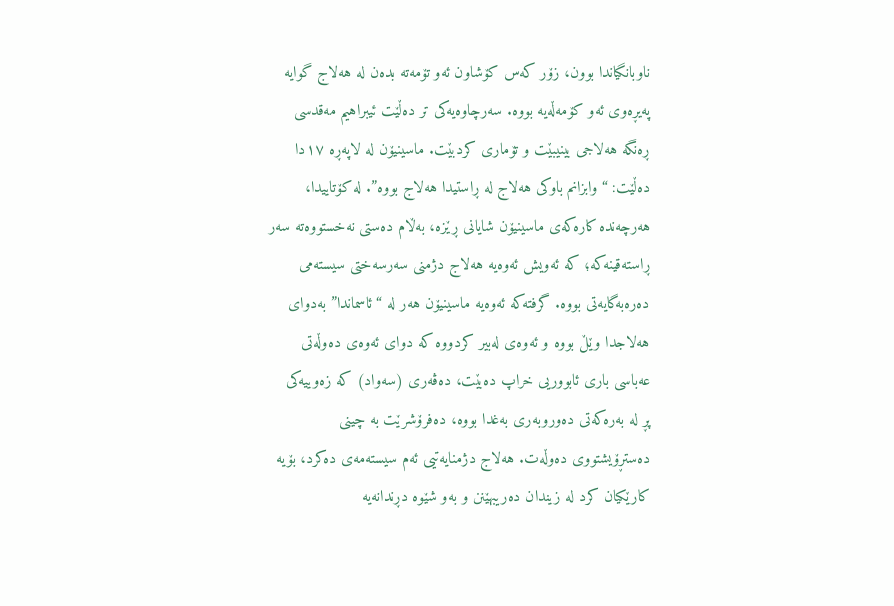ناوبانگیاندا بوون، زۆر کەس کۆشاون ئەو تۆمەتە بدەن لە هەلاج گوایە پەیڕەوی ئەو کۆمەڵەیە بووە. سەرچاوەیەکی تر دەڵێت ئیبراهیم مەقدسی ڕەنگە هەلاجی بینیبێت و تۆماری کردبێت. ماسینیۆن لە لاپەڕە ١٧دا دەڵێت: “وابزانم باوکی هەلاج لە ڕاستیدا هەلاج بووە”. لە کۆتاییدا، هەرچەندە کارەکەی ماسینیۆن شایانی ڕێزە، بەڵام دەستی نەخستووەتە سەر ڕاستەقینەکە؛ کە ئەویش ئەوەیە هەلاج دژمنی سەرسەختی سیستەمی دەرەبەگایەتی بووە. گرفتەکە ئەوەیە ماسینیۆن هەر لە “ئاسماندا” بەدوای هەلاجدا وێڵ بووە و ئەوەی لەبیر کردووە کە دوای ئەوەی دەوڵەتی عەباسی باری ئابووریی خراپ دەبێت، دەڤەری (سەواد) کە زەوییەکی
پڕ لە بەرەکەتی دەوروبەری بەغدا بووە، دەفرۆشرێت بە چینی دەستڕۆیشتووی دەوڵەت. هەلاج دژمنایەتیی ئەم سیستەمەی دەکرد، بۆیە کارێکیان کرد لە زیندان دەریبهێنن و بەو شێوە دڕندانەیە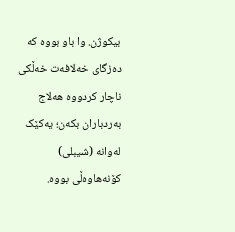بیکوژن. وا باو بووە کە دەزگای خەلافەت خەڵکی ناچار کردووە هەلاج بەردباران بکەن؛ یەکێک لەوانە (شیبلی) کۆنەهاوەڵی بووە.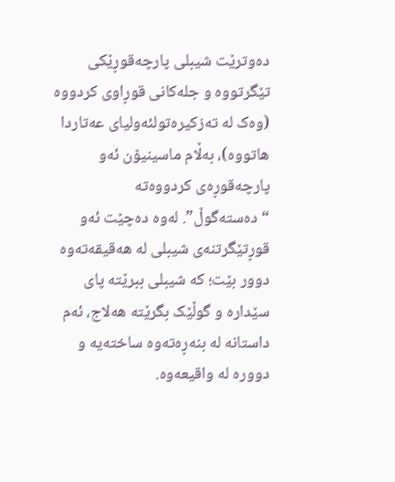دەوترێت شیبلی پارچەقوڕێکی تێگرتووە و جلەکانی قوڕاوی کردووە (وەک لە تەزکیرەتولئەولیای عەتاردا هاتووە)، بەڵام ماسینیۆن ئەو پارچەقوڕەی کردووەتە “دەستەگوڵ”. لەوە دەچێت ئەو قوڕتێگرتنەی شیبلی لە هەقیقەتەوە دوور بێت؛ کە شیبلی ببرێتە پای سێدارە و گوڵێک بگرێتە هەلاج، ئەم داستانە لە بنەڕەتەوە ساختەیە و دوورە لە واقیعەوە.